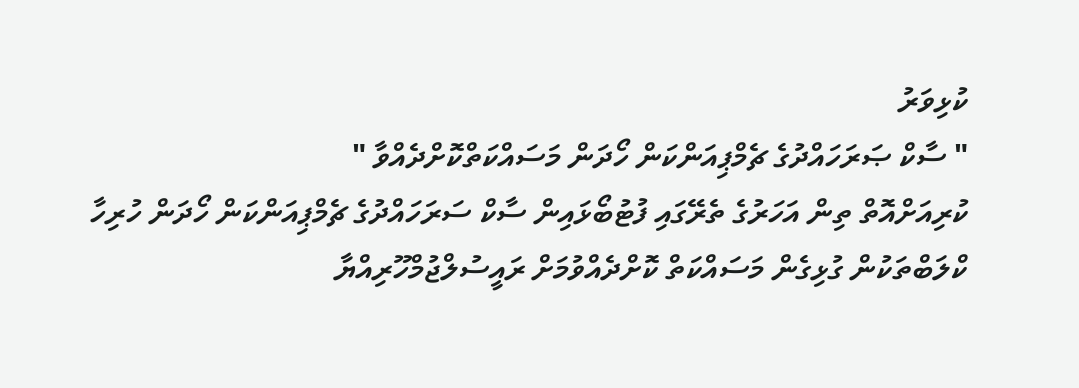ކުޅިވަރު
" ސާކް ޞަރަހައްދުގެ ޗެމްޕިއަންކަން ހޯދަން މަސައްކަތްކޮށްދެއްވާ "
ކުރިއަށްއޮތް ތިން އަހަރުގެ ތެރޭގައި ފުޓުބޯޅައިން ސާކް ސަރަހައްދުގެ ޗެމްޕިއަންކަން ހޯދަން ހުރިހާ ކްލަބްތަކުން ގުޅިގެން މަސައްކަތް ކޮށްދެއްވުމަށް ރައީސުލްޖުމްހޫރިއްޔާ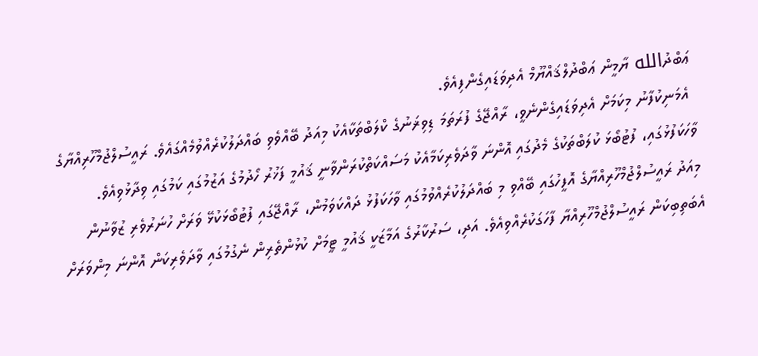ޢަބްދުالله ޔާމީން ޢަބްދުލްޤައްޔޫމް އެދިވަޑައިގެންފިއެވެ.
 އެމަނިކުފާނު މިކަމަށް އެދިވަޑައިގެންނެވީ، ރާއްޖޭގެ ފުރަތަމަ ޑިވިޜަނުގެ ކްލަބްތަކާއެކު މިއަދު ބޭއްވެވި ބައްދަލުކުރެއްވުމެއްގައެވެ. ރައީސުލްޖުމްހޫރިއްޔާގެ ވާހަކަފުޅުގައި، ފުޓުބޯޅަ ކުލަބްތަކުގެ މެދުގައި އޮންނަ ވާދަވެރިކަމާއެކު މަސައްކަތްކުރަންވާނީ ޤައުމީ ފަޚުރު ހޯދުމުގެ އަޒުމުގައި ކަމުގައި ވިދާޅުވިއެވެ.
މިއަދު ރައީސުލްޖުމްހޫރިއްޔާގެ އޮފީހުގައި ބޭއްވި މި ބައްދަލުކުރެއްވުމުގައި ވާހަކަފުޅު ދައްކަވަމުން، ރާއްޖޭގައި ފުޓުބޯޅަކުޅޭ ވަރަށް ހުނަރުވެރި ޒުވާނުން އެބަތިބިކަން ރައީސުލްޖުމްހޫރިއްޔާ ފާހަގަކުރެއްވިއެވެ. އަދި، ސަރުކާރުގެ އަމާޒަކީ ޤައުމީ ޓީމަށް ކުޅުންތެރިން ނެގުމުގައި ވާދަވެރިކަން އޮންނަ މިންވަރަށް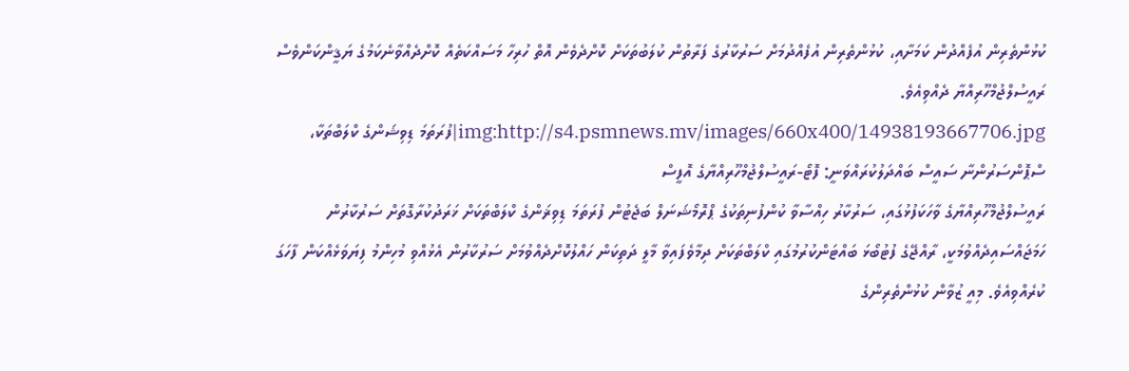ކުޅުންތެރިން އުފެއްދުން ކަމަށާއި، ކުޅުންތެރިން އުފެއްދުމަށް ސަރުކާރުގެ ފަރާތުން ކުލަބުތަކަށް ކޮށްދެވެން އޮތް ހުރިހާ މަސައްކަތެއް ކޮށްދެއްވާނެކަމުގެ ޔަޤީންކަންވެސް ރައީސުލްޖުމްހޫރިއްޔާ ދެއްވިއެވެ.
img:http://s4.psmnews.mv/images/660x400/14938193667706.jpg|ފުރަތަމަ ޑިވިޝަންގެ ކްލަބްތަކާ، ސްޕޮންސަރުންނާ ސައީސް ބައްދަލުކުރައްވަނީ: ފޮޓޯ-ރައީސުލްޖުމްހޫރިއްޔާގެ އޮފީސް
ރައީސުލްޖުމްހޫރިއްޔާގެ ވާހަކަފުޅުގައި، ސަރުކާރު ހިއްސާވާ ކުންފުނިތަކުގެ ޕްރޮމޯޝަނަލް ބަޖެޓުން ފުރަތަމަ ޑިވިޜަންގެ ކްލަބްތަކަށް ޚަރަދުކުރާގޮތަށް ސަރުކާރުން ހަމަޖައްސައިދެއްވުމަކީ، ރާއްޖޭގެ ފުޓުބޯޅަ ބައްޓަންކުރުމުގައި ކްލަބްތަކަށް ދިމާވެފައިވާ މާލީ ދަތިކަން ހައްލުކޮށްދެއްވުމަށް ސަރުކާރުން އެޅުއްވި މުހިންމު ފިޔަވަޅެއްކަން ފާހަގަ ކުރެއްވިއެވެ. މިއީ ޒުވާން ކުޅުންތެރިންގެ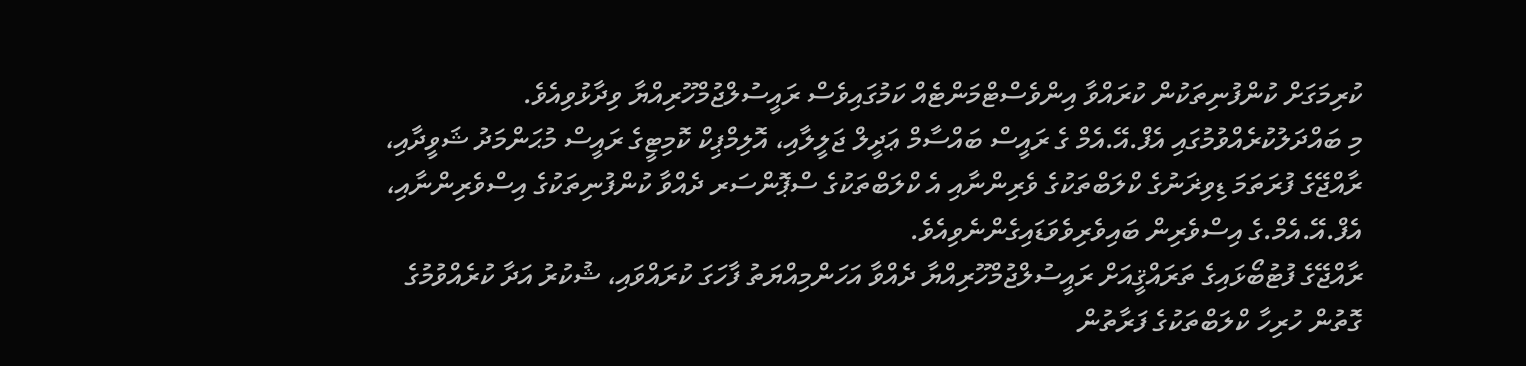ކުރިމަގަށް ކުންފުނިތަކުން ކުރައްވާ އިންވެސްޓްމަންޓެއް ކަމުގައިވެސް ރައީސުލްޖުމްހޫރިއްޔާ ވިދާޅުވިއެވެ.
މި ބައްދަލުކުރެއްވުމުގައި އެފް.އޭ.އެމް ގެ ރައީސް ބައްސާމް ޢަދީލް ޖަލީލާއި، އޮލިމްޕިކް ކޮމިޓީގެ ރައީސް މުޙަންމަދު ޝަވީދާއި، ރާއްޖޭގެ ފުރަތަމަ ޑިވިޜަނުގެ ކްލަބްތަކުގެ ވެރިންނާއި އެ ކްލަބްތަކުގެ ސްޕޮންސަރ ދެއްވާ ކުންފުނިތަކުގެ އިސްވެރިންނާއި، އެފް.އޭ.އެމް.ގެ އިސްވެރިން ބައިވެރިވެވަޑައިގެންނެވިއެވެ.
ރާއްޖޭގެ ފުޓުބޯޅައިގެ ތަރައްޤީއަށް ރައީސުލްޖުމްހޫރިއްޔާ ދެއްވާ އަހަންމިއްޔަތު ފާހަގަ ކުރައްވައި، ޝުކުރު އަދާ ކުރެއްވުމުގެ ގޮތުން ހުރިހާ ކްލަބްތަކުގެ ފަރާތުން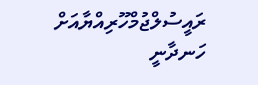ރައީސުލްޖުމްހޫރިއްޔާއަށް ހަނދާނީ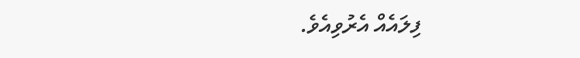ފިލައެއް އެރުވިއެވެ.